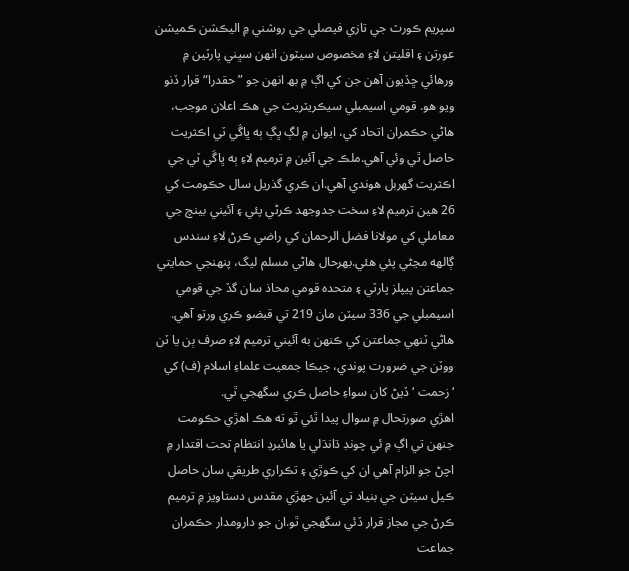سپريم ڪورٽ جي تازي فيصلي جي روشني ۾ اليڪشن ڪميشن عورتن ۽ اقليتن لاءِ مخصوص سيٽون انهن سڀني پارٽين ۾ ورهائي ڇڏيون آهن جن کي اڳ ۾ بھ انھن جو ”حقدرا“ قرار ڏنو ويو هو. قومي اسيمبلي سيڪريٽريٽ جي هڪ اعلان موجب، ھاڻي حڪمران اتحاد کي، ايوان ۾ لڳ ڀڳ ٻه ڀاڱي ٽي اڪثريت حاصل ٿي وئي آهي.ملڪ جي آئين ۾ ترميم لاءِ ٻه ڀاڱي ٽي جي اڪثريت گهربل ھوندي آهي.ان ڪري گذريل سال حڪومت کي 26 هين ترميم لاءِ سخت جدوجهد ڪرڻي پئي ۽ آئيني بينچ جي معاملي کي مولانا فضل الرحمان کي راضي ڪرڻ لاءِ سندس ڳالهه مڃڻي پئي ھئي.بهرحال هاڻي مسلم ليگ، پنهنجي حمايتي جماعتن پيپلز پارٽي ۽ متحده قومي محاذ سان گڏ جي قومي اسيمبلي جي 336 سيٽن مان 219 تي قبضو ڪري ورتو آهي. هاڻي ٽنهي جماعتن کي ڪنهن به آئيني ترميم لاءِ صرف ٻن يا ٽن ووٽن جي ضرورت پوندي، جيڪا جمعيت علماءِ اسلام (ف) کي ‘زحمت ‘ ڏيڻ کان سواءِ حاصل ڪري سگهجي ٿي.
اهڙي صورتحال ۾ سوال پيدا ٿئي ٿو ته هڪ اهڙي حڪومت جنهن تي اڳ ۾ ئي چونڊ ڌانڌلي يا هائبرڊ انتظام تحت اقتدار ۾ اچڻ جو الزام آهي ان کي ڪوڙي ۽ تڪراري طريقي سان حاصل ڪيل سيٽن جي بنياد تي آئين جهڙي مقدس دستاويز ۾ ترميم ڪرڻ جي مجاز قرار ڏئي سگهجي ٿو.ان جو دارومدار حڪمران جماعت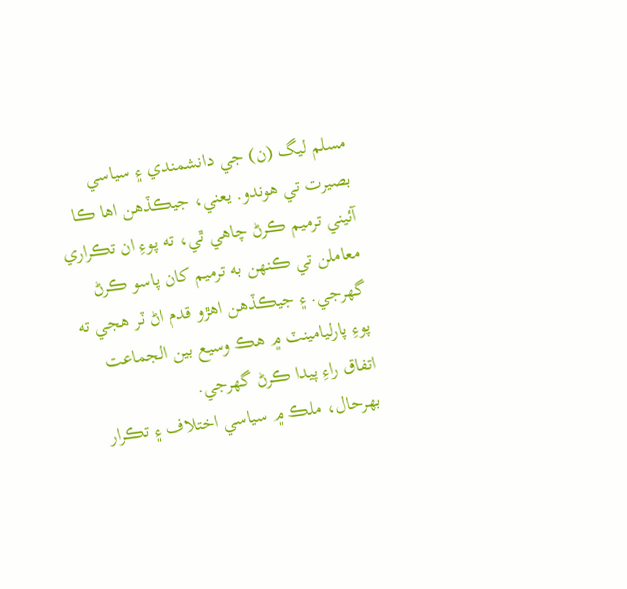مسلم ليگ (ن) جي دانشمندي ۽ سياسي بصيرت تي هوندو. يعني، جيڪڏهن اها ڪا آئيني ترميم ڪرڻ چاهي ٿي، ته پوءِ ان تڪراري معاملن تي ڪنهن به ترميم کان پاسو ڪرڻ گهرجي. ۽ جيڪڏهن اهڙو قدم اڻ ٽر ھجي ته پوءِ پارليامينٽ ۾ هڪ وسيع بين الجماعت اتفاق راءِ پيدا ڪرڻ گهرجي.
بهرحال، ملڪ ۾ سياسي اختلاف ۽ تڪرار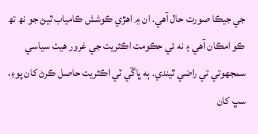جي جيڪا صورت حال آھي. ان ۾ اهڙي ڪوشش ڪامياب ٿيڻ جو نھ تھ ڪو امڪان آهي ۽ نه ئي حڪومت اڪثريت جي غرور هيٺ سياسي سمجهوتي تي راضي ٿيندي. ٻه ڀاڱي ٽي اڪثريت حاصل ڪرڻ کان پوءِ، سڀ کان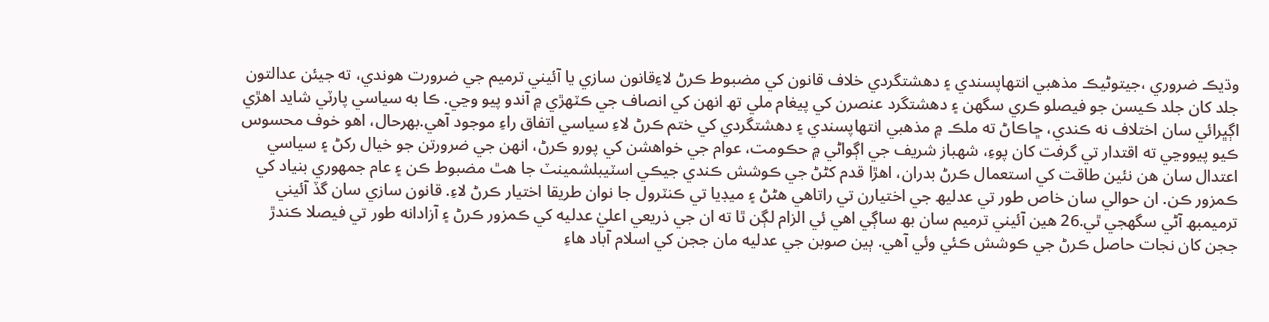وڌيڪ ضروري ،جيتوڻيڪ مذهبي انتهاپسندي ۽ دهشتگردي خلاف قانون کي مضبوط ڪرڻ لاءِقانون سازي يا آئيني ترميم جي ضرورت ھوندي، ته جيئن عدالتون جلد کان جلد ڪيسن جو فيصلو ڪري سگهن ۽ دهشتگرد عنصرن کي پيغام ملي تھ انهن کي انصاف جي ڪٽهڙي ۾ آندو پيو وڃي. ڪا به سياسي پارٽي شايد اهڙي اڳڀرائي سان اختلاف نه ڪندي، ڇاڪاڻ ته ملڪ ۾ مذهبي انتهاپسندي ۽ دهشتگردي کي ختم ڪرڻ لاءِ سياسي اتفاق راءِ موجود آهي.بهرحال، اهو خوف محسوس ڪيو پيووڃي ته اقتدار تي گرفت کان پوءِ، شهباز شريف جي اڳواڻي ۾ حڪومت، عوام جي خواهشن کي پورو ڪرڻ، انهن جي ضرورتن جو خيال رکڻ ۽ سياسي اعتدال سان هن نئين طاقت کي استعمال ڪرڻ بدران، اهڙا قدم کڻڻ جي ڪوشش ڪندي جيڪي اسٽيبلشمينٽ جا هٿ مضبوط ڪن ۽ عام جمهوري بنياد کي ڪمزور ڪن. ان حوالي سان خاص طور تي عدليھ جي اختيارن تي راتاھي ھڻڻ ۽ ميڊيا تي ڪنٽرول جا نوان طريقا اختيار ڪرڻ لاءِ. قانون سازي سان گڏ آئيني ترميمبھ آڻي سگھجي ٿي.26 ھين آئيني ترميم سان بھ ساڳي اھي ئي الزام لڳن ٿا ته ان جي ذريعي اعليٰ عدليه کي ڪمزور ڪرڻ ۽ آزادانه طور تي فيصلا ڪندڙ ججن کان نجات حاصل ڪرڻ جي ڪوشش ڪئي وئي آهي. ٻين صوبن جي عدليه مان ججن کي اسلام آباد هاءِ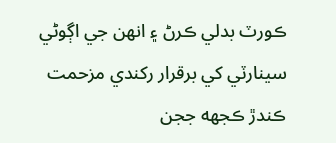ڪورٽ بدلي ڪرڻ ۽ انھن جي اڳوڻي سينارٽي کي برقرار رکندي مزحمت ڪندڙ ڪجهه ججن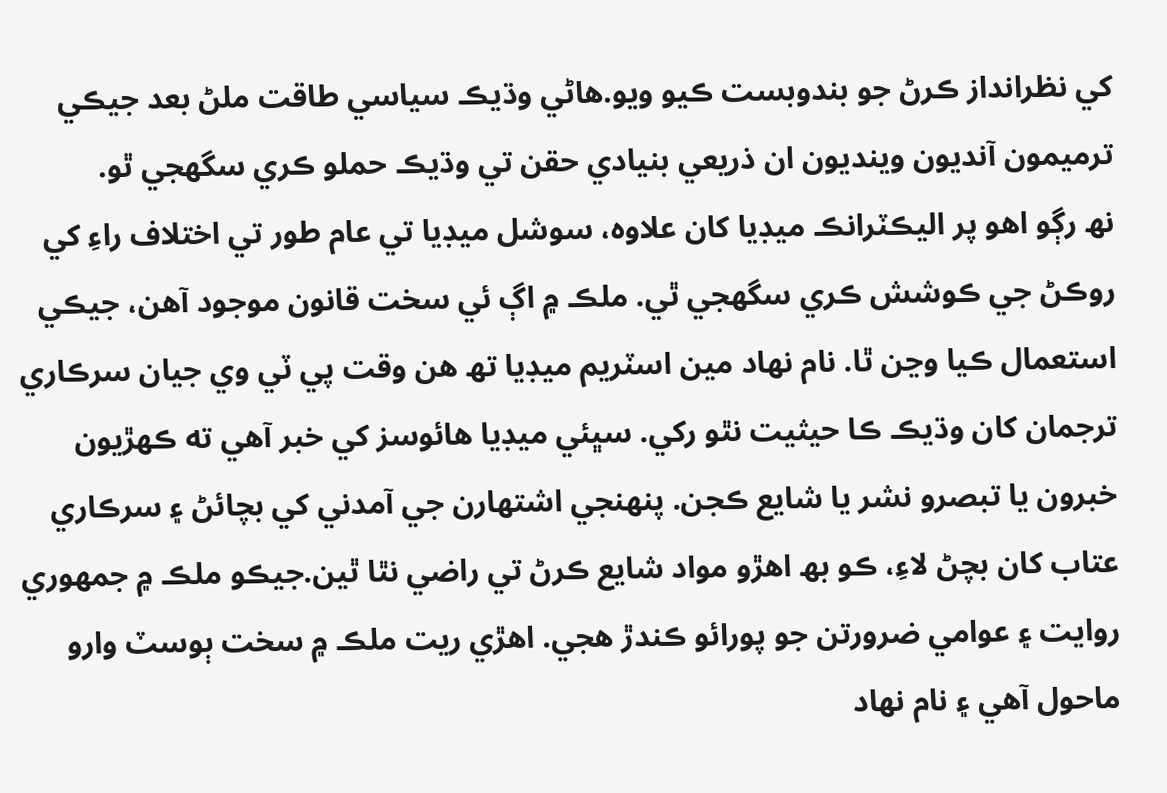کي نظرانداز ڪرڻ جو بندوبست ڪيو ويو.ھاڻي وڌيڪ سياسي طاقت ملڻ بعد جيڪي ترميمون آنديون وينديون ان ذريعي بنيادي حقن تي وڌيڪ حملو ڪري سگهجي ٿو.
نھ رڳو اھو پر اليڪٽرانڪ ميڊيا کان علاوه، سوشل ميڊيا تي عام طور تي اختلاف راءِ کي روڪڻ جي ڪوشش ڪري سگهجي ٿي. ملڪ ۾ اڳ ئي سخت قانون موجود آهن، جيڪي استعمال ڪيا وڃن ٿا. نام نهاد مين اسٽريم ميڊيا تھ ھن وقت پي ٽي وي جيان سرڪاري ترجمان کان وڌيڪ ڪا حيثيت نٿو رکي. سڀئي ميڊيا هائوسز کي خبر آھي ته ڪهڙيون خبرون يا تبصرو نشر يا شايع ڪجن. پنهنجي اشتهارن جي آمدني کي بچائڻ ۽ سرڪاري عتاب کان بچڻ لاءِ، ڪو بھ اھڙو مواد شايع ڪرڻ تي راضي نٿا ٿين.جيڪو ملڪ ۾ جمهوري روايت ۽ عوامي ضرورتن جو پورائو ڪندڙ ھجي. اهڙي ريت ملڪ ۾ سخت ٻوسٽ وارو ماحول آهي ۽ نام نهاد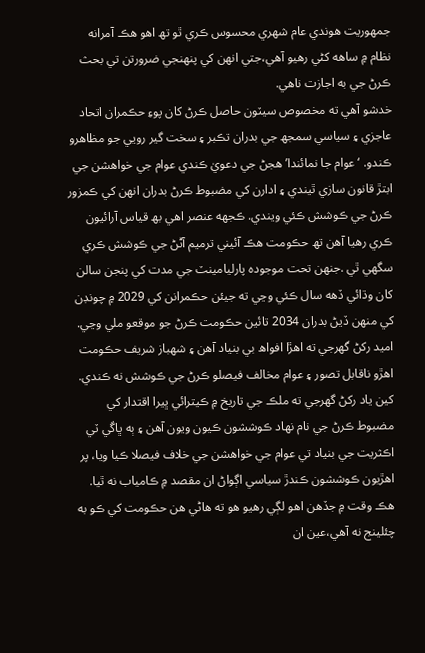جمهوريت ھوندي عام شهري محسوس ڪري ٿو تھ اھو هڪ آمرانه نظام ۾ ساهه کڻي رهيو آھي،جتي انهن کي پنهنجي ضرورتن تي بحث ڪرڻ جي به اجازت ناهي.
خدشو آهي ته مخصوص سيٽون حاصل ڪرڻ کان پوءِ حڪمران اتحاد عاجزي ۽ سياسي سمجھ جي بدران تڪبر ۽ سخت گير رويي جو مظاهرو ڪندو. ‘عوام جا نمائندا’ هجڻ جي دعويٰ ڪندي عوام جي خواهشن جي ابتڙ قانون سازي ٿيندي ۽ ادارن کي مضبوط ڪرڻ بدران انهن کي ڪمزور ڪرڻ جي ڪوشش ڪئي ويندي. ڪجهه عنصر اهي بھ قياس آرائيون ڪري رھيا آھن تھ حڪومت هڪ آئيني ترميم آڻڻ جي ڪوشش ڪري سگهي ٿي .جنهن تحت موجوده پارليامينٽ جي مدت کي پنجن سالن کان وڌائي ڏهه سال ڪئي وڃي ته جيئن حڪمرانن کي 2029 ۾ چونڊن کي منهن ڏيڻ بدران 2034 تائين حڪومت ڪرڻ جو موقعو ملي وڃي. اميد رکڻ گهرجي ته اهڙا افواھ بي بنياد آهن ۽ شهباز شريف حڪومت اهڙو ناقابل تصور ۽ عوام مخالف فيصلو ڪرڻ جي ڪوشش نه ڪندي. کين ياد رکڻ گهرجي ته ملڪ جي تاريخ ۾ ڪيترائي ڀيرا اقتدار کي مضبوط ڪرڻ جي نام نهاد ڪوششون ڪيون ويون آهن ۽ ٻه ڀاڱي ٽي اڪثريت جي بنياد تي عوام جي خواهشن جي خلاف فيصلا ڪيا ويا، پر اهڙيون ڪوششون ڪندڙ سياسي اڳواڻ ان مقصد ۾ ڪامياب نه ٿيا. هڪ وقت ۾ جڏهن اهو لڳي رهيو هو ته هاڻي ھن حڪومت کي ڪو به چئلينج نه آهي،عين ان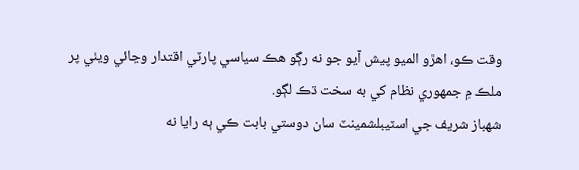وقت ڪو، اهڙو الميو پيش آيو جو نه رڳو هڪ سياسي پارٽي اقتدار وڃائي ويٺي پر ملڪ ۾ جمهوري نظام کي به سخت ڌڪ لڳو.
شهباز شريف جي اسٽيبلشمينٽ سان دوستي بابت ڪي ٻه رايا نه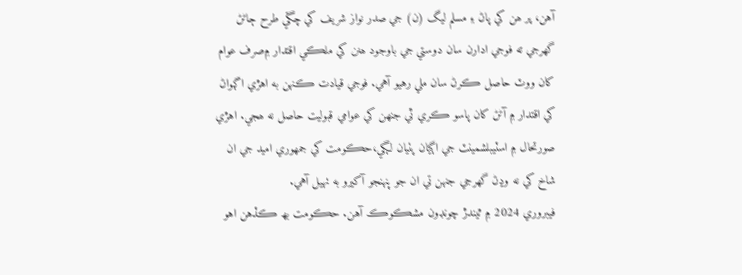آهن، پر ھن کي پاڻ ۽ مسلم ليگ (ن) جي صدر نواز شريف کي چڱي طرح ڄاڻڻ گهرجي ته فوجي ادارن سان دوستي جي باوجود ھنن کي ملڪي اقتدار ۾صرف عوام کان ووٽ حاصل ڪرڻ سان ملي رهيو آهي. فوجي قيادت ڪنهن به اهڙي اڳواڻ کي اقتدار ۾ آڻڻ کان پاسو ڪري ٿي جنھن کي عوامي قبوليت حاصل نه ھجي. اهڙي صورتحال ۾ اسٽيبلشمينٽ جي اڳيان پٺيان لڳي،حڪومت کي جمهوري اميد جي ان شاخ کي نه وڍڻ گهرجي جنهن تي ان جو پنهنجو آکيرو به ٺهيل آهي.
فيبروري 2024 ۾ ٿيندڙ چونڊون مشڪوڪ آهن. حڪومت بھ ڪڏهن اهو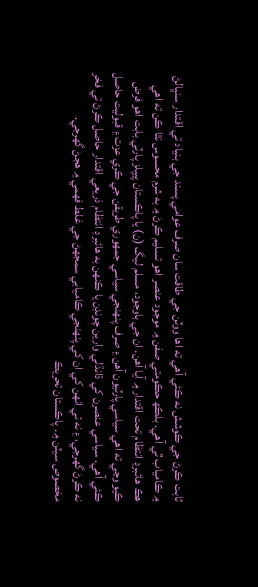ثابت ڪرڻ جي ڪوشش نه ڪئي آهي ته اها ووٽن جي طاقت سان صرف عوامي پسند جي بنياد تي اقتدار سنڀالڻ ۾ ڪامياب ٿي آهي. بلڪھ حڪومتي صفن ۾ موجود عنصر اهو تسليم ڪرڻ ۾ به شرم محسوس نٿا ڪن ته اهي هڪ هائبرڊ انتظام تحت اقتدار ۾ آيا آهن. ان جي باوجود، مسلم ليگ (ن) يا پاڪستان پيپلز پارٽي بابت اهو فرض ڪيو وڃي ته اهي سياسي پارٽيون آهن ۽ صرف پنهنجي سياسي جمهوري طريقن جي ڪري عزت ۽ قبوليت حاصل ڪئي آهي. سياسي عنصرن کي ڌانڌلي وارين چونڊن يا ڪنهن به هائبرڊ انتظام ذريعي اقتدار حاصل ڪرڻ تي فخر نه ڪرڻ گهرجي، ۽ نه ئي انهن کي ان کي پنهنجي ڪاميابي سمجهڻ جي غلط فهمي ۾ هجڻ گهرجي.
مخصوص سيٽن ۾. پاڪستان تحريڪ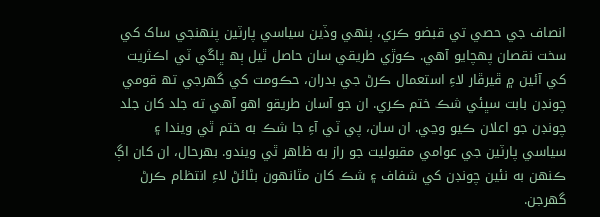انصاف جي حصي تي قبضو ڪري، ٻنهي وڏين سياسي پارٽين پنهنجي ساک کي سخت نقصان پهچايو آهي. ڪوڙي طريقي سان حاصل ٿيل ٻھ ڀاڱي ٽي اڪثريت کي آئين ۾ ڦيرڦار لاءِ استعمال ڪرڻ جي بدران، حڪومت کي گھرجي تھ قومي چونڊن بابت سڀئي شڪ ختم ڪري. ان جو آسان طريقو اهو آهي ته جلد کان جلد چونڊن جو اعلان ڪيو وڃي. ان سان، پي ٽي آءِ جا شڪ به ختم ٿي ويندا ۽ سياسي پارٽين جي عوامي مقبوليت جو راز به ظاهر ٿي ويندو. بهرحال، ان کان اڳ ڪنهن به نئين چونڊن کي شفاف ۽ شڪ کان مٿانهون بڻائڻ لاءِ انتظام ڪرڻ گهرجن.